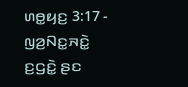ꤛꤥ꤭ꤟꤢ꤬ 3:17 - ꤜꤤ꤬ꤡꤢ꤭ꤏꤢꤧ꤭ ꤢ꤬ꤞꤢꤧ꤭ ꤔꤢ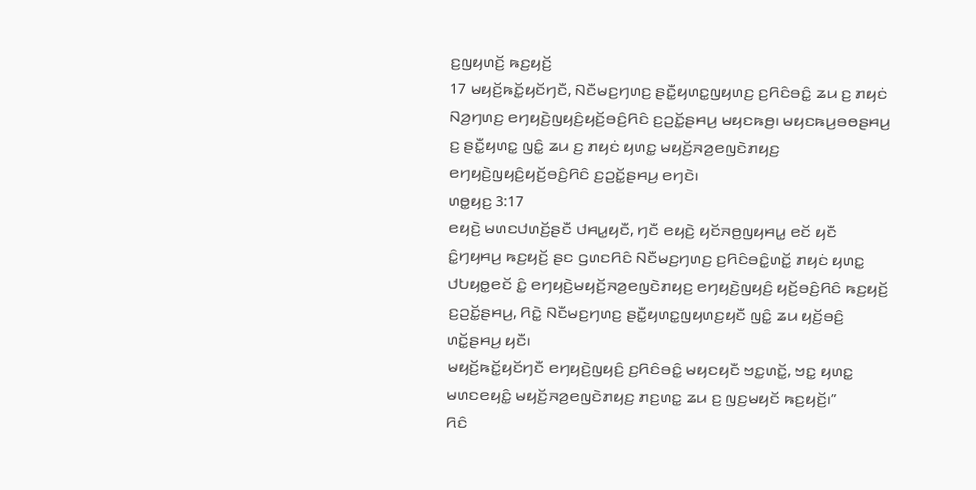ꤢ꤬ꤜꤟꤛꤢꤩ꤬ ꤒꤢ꤬ꤟꤢꤩ꤬
17 ꤗꤟꤢꤩ꤬ꤒꤢꤩ꤭ꤟꤢꤩꤚꤢꤪ, ꤡꤢꤪꤗꤢ꤬ꤚꤛꤢ꤬ ꤔꤢꤪ꤭ꤟꤛꤢ꤭ꤜꤟꤛꤢ꤬ ꤢ꤬ꤖꤢꤨꤋꤢꤨ꤭ ꤘꤣ ꤢ꤬ ꤊꤟꤢꤦ ꤡꤤ꤬ꤚꤛꤢ꤬ ꤕꤚꤟꤢꤧ꤬ꤜꤟꤢꤨ꤬ꤟꤢꤩ꤬ꤋꤢꤨ꤬ꤖꤢꤨ ꤢ꤬ꤑꤢꤩ꤭ꤔꤌꤣ꤬ ꤗꤟꤢꤒꤥ꤬꤯ ꤗꤟꤢꤒꤣ꤬ꤋꤥꤔꤌꤣ꤬ ꤢ꤬ ꤔꤢꤪ꤭ꤟꤛꤢ꤭ ꤜꤢꤨ꤭ ꤘꤣ ꤢ꤬ ꤊꤟꤢꤦ ꤟꤛꤢ꤭ ꤗꤟꤢꤩ꤬ꤏꤤ꤬ꤕꤜꤢꤧꤊꤟꤢ꤬ ꤕꤚꤟꤢꤧ꤬ꤜꤟꤢꤨ꤬ꤟꤢꤩ꤬ꤋꤢꤨ꤬ꤖꤢꤨ ꤢ꤬ꤑꤢꤩ꤭ꤔꤌꤣ꤬ ꤕꤚꤢꤧ꤯
ꤛꤥ꤭ꤟꤢ꤬ 3:17
ꤕꤟꤢꤧ꤬ ꤗꤛꤢꤓꤛꤢꤩ꤬ꤔꤢꤪ ꤓꤌꤣ꤭ꤟꤢꤪ, ꤚꤢꤪ ꤕꤟꤢꤧ꤬ ꤟꤢꤩꤏꤥ꤬ꤜꤟꤌꤣ꤭ ꤕꤢꤩ ꤟꤢꤪ ꤢꤨ꤭ꤚꤟꤌꤣ꤬ ꤒꤢ꤬ꤟꤢꤩ꤬ ꤔꤢ ꤞꤛꤢꤖꤢꤨ ꤡꤢꤪꤗꤢ꤬ꤚꤛꤢ꤬ ꤢ꤬ꤖꤢꤨꤋꤢꤨ꤭ꤛꤢꤩ꤭ ꤊꤟꤢꤦ ꤟꤛꤢ꤭ ꤓꤝꤟꤥ꤭ꤕꤢꤩ ꤢꤨ꤭ ꤕꤚꤟꤢꤧ꤬ꤗꤟꤢꤩ꤬ꤏꤤ꤬ꤕꤜꤢꤧꤊꤟꤢ꤬ ꤕꤚꤟꤢꤧ꤬ꤜꤟꤢꤨ꤬ ꤟꤢꤩ꤬ꤋꤢꤨ꤬ꤖꤢꤨ ꤒꤢ꤬ꤟꤢꤩ꤬ ꤢ꤬ꤑꤢꤩ꤭ꤔꤌꤣ꤬, ꤖꤢꤧ꤭ ꤡꤢꤪꤗꤢ꤬ꤚꤛꤢ꤬ ꤔꤢꤪ꤭ꤟꤛꤢ꤭ꤜꤟꤛꤢ꤬ꤟꤢꤪ ꤜꤢꤨ꤭ ꤘꤣ ꤟꤢꤩ꤬ꤋꤢꤨ꤬ ꤛꤢꤩ꤭ꤔꤌꤣ꤬ ꤟꤢꤪ꤯
ꤗꤟꤢꤩ꤬ꤒꤢꤩ꤭ꤟꤢꤩꤚꤢꤪ ꤕꤚꤟꤢꤧ꤬ꤜꤟꤢꤨ꤬ ꤢ꤬ꤖꤢꤨꤋꤢꤨ꤭ ꤗꤟꤢꤟꤢꤪ ꤠꤢ꤭ꤛꤢꤩ꤭, ꤠꤢ꤭ ꤟꤛꤢ꤭ ꤗꤛꤢꤕꤟꤢꤨ꤭ ꤗꤟꤢꤩ꤬ꤏꤤ꤬ꤕꤜꤢꤧꤊꤟꤢ꤬ ꤊꤢ꤬ꤛꤢ꤭ ꤘꤣ ꤢ꤬ ꤜꤢ꤬ꤗꤟꤢꤩ ꤒꤢ꤬ꤟꤢꤩ꤬꤯”
ꤖꤢꤨ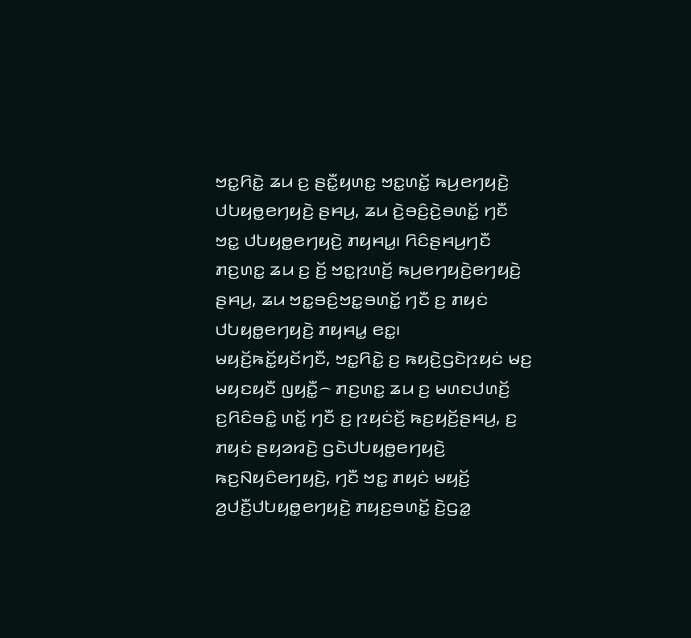ꤠꤢ꤭ꤖꤢꤧ꤭ ꤘꤣ ꤢ꤬ ꤔꤢꤪ꤭ꤟꤛꤢ꤭ ꤠꤢ꤭ꤛꤢꤩ꤭ ꤒꤣ꤬ꤕꤚꤟꤢꤧ꤬ ꤓꤝꤟꤥ꤭ꤕꤚꤟꤢꤧ꤬ ꤔꤌꤣ꤬, ꤘꤣ ꤢꤧ꤬ꤋꤢꤨ꤬ꤢꤧ꤬ꤋꤛꤢꤩ꤭ ꤚꤢꤪ ꤠꤢ꤭ ꤓꤝꤟꤥ꤭ꤕꤚꤟꤢꤧ꤬ ꤊꤟꤌꤣ꤭꤯ ꤖꤢꤨꤔꤌꤣ꤬ꤚꤢꤪ ꤊꤢ꤬ꤛꤢ꤭ ꤘꤣ ꤢ꤬ ꤢꤩ꤬ ꤠꤢ꤭ꤐꤛꤢꤩ꤬ ꤒꤣ꤬ꤕꤚꤟꤢꤧ꤬ꤕꤚꤟꤢꤧ꤬ ꤔꤌꤣ꤬, ꤘꤣ ꤠꤢ꤭ꤋꤢꤨ꤬ꤠꤢ꤭ꤋꤛꤢꤩ꤭ ꤚꤢꤪ ꤢ꤬ ꤊꤟꤢꤦ ꤓꤝꤟꤥ꤭ꤕꤚꤟꤢꤧ꤬ ꤊꤟꤌꤣ꤭ ꤕꤢ꤭꤯
ꤗꤟꤢꤩ꤬ꤒꤢꤩ꤭ꤟꤢꤩꤚꤢꤪ, ꤠꤢ꤭ꤖꤢꤧ꤭ ꤢ꤬ ꤒꤟꤢꤧ꤬ꤞꤢꤧꤐꤟꤢꤦ ꤗꤢ꤬ ꤗꤟꤢꤟꤢꤪ ꤜꤟꤢꤪ꤭꤮ ꤊꤢ꤬ꤛꤢ꤭ ꤘꤣ ꤢ꤬ ꤗꤛꤢꤓꤛꤢꤩ꤬ ꤢ꤬ꤖꤢꤨꤋꤢꤨ꤭ ꤛꤢꤩ꤭ ꤚꤢꤪ ꤢ꤬ ꤐꤟꤢꤦꤢꤩ꤬ ꤒꤢ꤬ꤟꤢꤩ꤬ꤔꤌꤣ꤬, ꤢ꤬ ꤊꤟꤢꤦ ꤔꤟꤤꤙꤢꤧ꤬ ꤞꤢꤧꤓꤝꤟꤥ꤭ꤕꤚꤟꤢꤧ꤬ ꤒꤢ꤬ꤡꤟꤢꤨꤕꤚꤟꤢꤧ꤬, ꤚꤢꤪ ꤠꤢ꤭ ꤊꤟꤢꤦ ꤗꤟꤢꤩ꤬ ꤤ꤬ꤓꤢꤪ꤬ꤓꤝꤟꤥ꤭ꤕꤚꤟꤢꤧ꤬ ꤊꤟꤢ꤬ꤋꤛꤢꤩ꤭ ꤢꤧ꤬ꤞꤤ꤭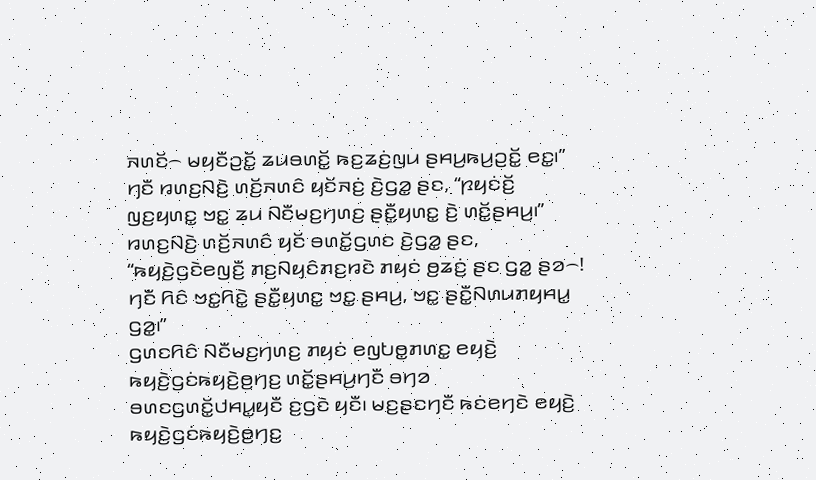ꤏꤛꤢꤩ꤮ ꤗꤟꤢꤪꤑꤢꤩ꤭ ꤘꤣꤋꤛꤢꤩ꤭ ꤒꤢ꤬ꤘꤢꤦ꤬ꤜꤣ ꤔꤌꤣ꤬ꤒꤣ꤬ꤑꤢꤩ꤭ ꤕꤢ꤭꤯”
ꤚꤢꤪ ꤙꤛꤢ꤬ꤡꤢꤧ꤬ ꤛꤢꤩ꤬ꤏꤛꤢꤨ ꤟꤢꤩꤏꤢꤦ꤬ ꤢꤧ꤬ꤞꤤ꤭ ꤔꤢ, “ꤐꤟꤢꤦꤢꤩ꤬ ꤜꤢ꤬ꤟꤛꤢ꤭ ꤠꤢ꤭ ꤘꤣ ꤡꤢꤪꤗꤢ꤬ꤚꤛꤢ꤬ ꤔꤢꤪ꤭ꤟꤛꤢ꤭ ꤢꤧ꤬ ꤛꤢꤩ꤭ꤔꤌꤣ꤬꤯”
ꤙꤛꤢ꤬ꤡꤢꤧ꤬ ꤛꤢꤩ꤬ꤏꤛꤢꤨ ꤟꤢꤩ ꤋꤛꤢꤩ꤭ꤞꤛꤢ ꤢꤧ꤬ꤞꤤ꤭ ꤔꤢ, “ꤒꤟꤢꤧ꤬ꤞꤢꤧꤕꤜꤢꤪ꤬ ꤊꤢ꤬ꤡꤟꤢꤨꤊꤢ꤬ꤙꤢꤧ ꤊꤟꤢꤦ ꤥ꤬ꤘꤢꤦ꤬ ꤔꤢ ꤞꤤ꤭ ꤔꤤ꤮! ꤚꤢꤪ ꤖꤢꤨ ꤠꤢ꤭ꤖꤢꤧ꤭ ꤔꤢꤪ꤭ꤟꤛꤢ꤭ ꤠꤢ꤭ ꤔꤌꤣ꤬, ꤠꤢ꤭ ꤔꤢꤪ꤭ꤡꤛꤣꤊꤟꤌꤣ꤭ ꤞꤤ꤭꤯”
ꤞꤛꤢꤖꤢꤨ ꤡꤢꤪꤗꤢ꤬ꤚꤛꤢ꤬ ꤊꤟꤢꤦ ꤕꤜꤝꤥ꤭ꤊꤛꤢ꤭ ꤕꤟꤢꤧ꤬ ꤒꤟꤢꤧ꤬ꤞꤢꤦꤒꤟꤢꤧ꤬ꤥ꤬ꤚꤢ꤬ ꤛꤢꤩ꤭ꤔꤌꤣ꤬ꤚꤢꤪ ꤋꤚꤤ ꤋꤛꤢꤞꤛꤢꤩ꤭ꤓꤌꤣ꤭ꤟꤢꤪ ꤢ꤬ꤞꤢꤧ ꤟꤢꤪ꤯ ꤗꤢ꤬ꤔꤢꤚꤢꤪ ꤒꤢꤦꤕꤚꤢꤧ ꤕꤟꤢꤧ꤬ ꤒꤟꤢꤧ꤬ꤞꤢꤦꤒꤟꤢꤧ꤬ꤥ꤬ꤚꤢ꤬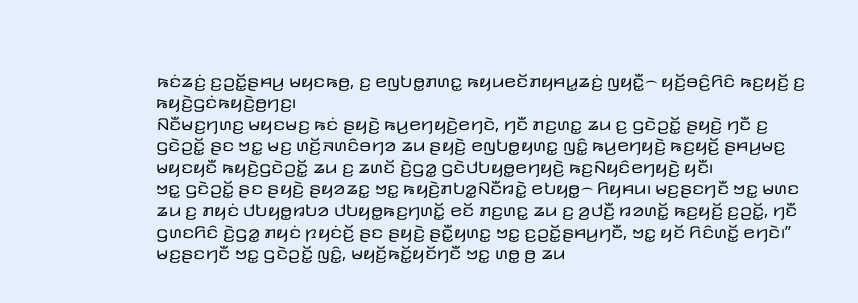ꤒꤢꤦꤘꤢꤦ꤬ ꤢ꤬ꤑꤢꤩ꤭ꤔꤌꤣ꤬ ꤗꤟꤢꤒꤥ꤬, ꤢ꤬ ꤕꤜꤝꤥ꤭ꤊꤛꤢ꤭ ꤒꤟꤣꤕꤢꤩꤊꤟꤌꤣ꤭ꤘꤢꤦ꤬ ꤜꤟꤢꤪ꤭꤮ ꤟꤢꤩ꤬ꤋꤢꤨ꤬ꤖꤢꤨ ꤒꤢ꤬ꤟꤢꤩ꤬ ꤢ꤬ ꤒꤟꤢꤧ꤬ꤞꤢꤦꤒꤟꤢꤧ꤬ꤥ꤬ꤚꤢ꤬꤯
ꤡꤢꤪꤗꤢ꤬ꤚꤛꤢ꤬ ꤗꤟꤢꤗꤢ꤬ ꤒꤢꤦ ꤔꤟꤢꤧ꤬ ꤒꤣ꤬ꤕꤚꤟꤢꤧ꤬ꤕꤚꤢꤧ, ꤚꤢꤪ ꤊꤢ꤬ꤛꤢ꤭ ꤘꤣ ꤢ꤬ ꤞꤢꤧꤑꤢꤩ꤭ ꤔꤟꤢꤧ꤬ ꤚꤢꤪ ꤢ꤬ ꤞꤢꤧꤑꤢꤩ꤭ ꤔꤢ ꤠꤢ꤭ ꤗꤢ꤬ ꤛꤢꤩ꤬ꤏꤛꤢꤨꤋꤚꤤ ꤘꤣ ꤔꤟꤢꤧ꤬ ꤕꤜꤝꤥ꤭ꤟꤛꤢ꤭ ꤜꤢꤨ꤭ ꤒꤣ꤬ꤕꤚꤟꤢꤧ꤬ ꤒꤢ꤬ꤟꤢꤩ꤬ ꤔꤌꤣ꤬ꤗꤢ꤬ ꤗꤟꤢꤟꤢꤪ ꤒꤟꤢꤧ꤬ꤞꤢꤧꤑꤢꤩ꤭ ꤘꤣ ꤢ꤬ ꤘꤛꤢꤩ ꤢꤧ꤬ꤞꤤ꤭ ꤞꤢꤧꤓꤝꤟꤥ꤭ꤕꤚꤟꤢꤧ꤬ ꤒꤢ꤬ꤡꤟꤢꤨꤕꤚꤟꤢꤧ꤬ ꤟꤢꤪ꤯
ꤠꤢ꤭ ꤞꤢꤧꤑꤢꤩ꤭ ꤔꤢ ꤔꤟꤢꤧ꤬ ꤔꤟꤤꤘꤢ꤭ ꤠꤢ꤭ ꤒꤟꤢꤧ꤬ꤊꤝꤤ꤭ꤡꤢꤪꤙꤢꤧ꤭ ꤕꤝꤟꤥ꤭꤮ ꤖꤟꤌꤣ꤯ ꤗꤢ꤬ꤔꤢꤚꤢꤪ ꤠꤢ꤭ ꤗꤛꤢ ꤘꤣ ꤢ꤬ ꤊꤟꤢꤦ ꤓꤝꤟꤥ꤭ꤙꤝꤤ ꤓꤝꤟꤥ꤭ꤒꤢ꤬ꤚꤛꤢꤩ꤭ ꤕꤢꤩ ꤊꤢ꤬ꤛꤢ꤭ ꤘꤣ ꤢ꤬ ꤤ꤬ꤓꤢꤪ꤬ ꤙꤤꤛꤢꤩ꤭ ꤒꤢ꤬ꤟꤢꤩ꤬ ꤢ꤬ꤑꤢꤩ꤭, ꤚꤢꤪ ꤞꤛꤢꤖꤢꤨ ꤢꤧ꤬ꤞꤤ꤭ ꤊꤟꤢꤦ ꤐꤟꤢꤦꤢꤩ꤬ ꤔꤢ ꤔꤟꤢꤧ꤬ ꤔꤢꤪ꤭ꤟꤛꤢ꤭ ꤠꤢ꤭ ꤢ꤬ꤑꤢꤩ꤭ꤔꤌꤣ꤬ꤚꤢꤪ, ꤠꤢ꤭ ꤟꤢꤩ ꤖꤢꤨꤛꤢꤩ꤭ ꤕꤚꤢꤧ꤯”
ꤗꤢ꤬ꤔꤢꤚꤢꤪ ꤠꤢ꤭ ꤞꤢꤧꤑꤢꤩ꤭ ꤜꤢꤨ꤭, ꤗꤟꤢꤩ꤬ꤒꤢꤩ꤭ꤟꤢꤩꤚꤢꤪ ꤠꤢ꤭ ꤛꤥ꤭ ꤥ꤬ ꤘꤣ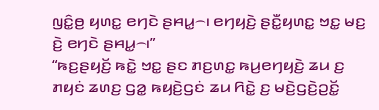ꤜꤢꤨ꤭ꤥ꤬ ꤟꤛꤢ꤭ ꤕꤚꤢꤧ ꤔꤌꤣ꤭꤮꤯ ꤕꤚꤟꤢꤧ꤬ ꤔꤢꤪ꤭ꤟꤛꤢ꤭ ꤠꤢ꤭ ꤗꤢ꤬ ꤢꤧ꤬ ꤕꤚꤢꤧ ꤔꤌꤣ꤭꤮꤯”
“ꤒꤢ꤬ꤔꤟꤢꤩ꤬ ꤒꤢꤧ꤭ ꤠꤢ꤭ ꤔꤢ ꤊꤢ꤬ꤛꤢ꤭ ꤒꤣ꤬ꤕꤚꤟꤢꤧ꤬ ꤘꤣ ꤢ꤬ ꤊꤟꤢꤦ ꤘꤛꤢ꤬ ꤞꤤ꤭ ꤒꤟꤢꤧ꤬ꤞꤢꤦ ꤘꤣ ꤖꤢꤧ꤭ ꤢ꤬ ꤗꤢꤧ꤬ꤞꤢꤧ꤬ꤑꤢꤩ꤭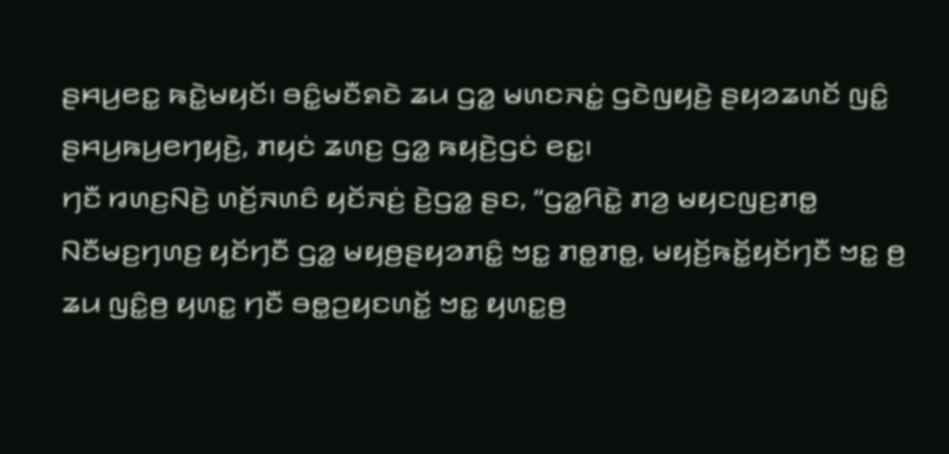ꤔꤌꤣ꤬ꤕꤢ꤭ ꤒꤢꤧ꤭ꤗꤟꤢꤩ꤯ ꤋꤢꤨ꤭ꤗꤢꤪꤎꤢꤧ ꤘꤣ ꤞꤤ꤭ ꤗꤛꤢꤏꤢꤦ꤭ ꤞꤢꤧꤜꤟꤢꤧ꤬ ꤔꤟꤤꤘꤛꤢꤩ ꤜꤢꤨ꤭ ꤔꤌꤣ꤬ꤒꤣ꤬ꤕꤚꤟꤢꤧ꤬, ꤊꤟꤢꤦ ꤘꤛꤢ꤬ ꤞꤤ꤭ ꤒꤟꤢꤧ꤬ꤞꤢꤦ ꤕꤢ꤭꤯
ꤚꤢꤪ ꤙꤛꤢ꤬ꤡꤢꤧ꤬ ꤛꤢꤩ꤬ꤏꤛꤢꤨ ꤟꤢꤩꤏꤢꤦ꤬ ꤢꤧ꤬ꤞꤤ꤭ ꤔꤢ, “ꤞꤤ꤭ꤖꤢꤧ꤭ ꤊꤤ꤬ ꤗꤟꤢꤜꤢ꤬ꤊꤥ꤭ ꤡꤢꤪꤗꤢ꤬ꤚꤛꤢ꤬ ꤟꤢꤩꤚꤢꤪ ꤞꤤ꤭ ꤗꤟꤥ꤬ꤔꤟꤤꤊꤢꤨ꤭ ꤠꤢ꤭ ꤊꤥ꤭ꤊꤥ꤭, ꤗꤟꤢꤩ꤬ꤒꤢꤩ꤭ꤟꤢꤩꤚꤢꤪ ꤠꤢ꤭ ꤥ꤬ ꤘꤣ ꤜꤢꤨ꤭ꤥ꤬ ꤟꤛꤢ꤭ ꤚꤢꤪ ꤋꤥ꤭ꤑꤟꤢꤛꤢꤩ꤭ ꤠꤢ꤭ ꤟꤛꤢ꤭ꤥ꤬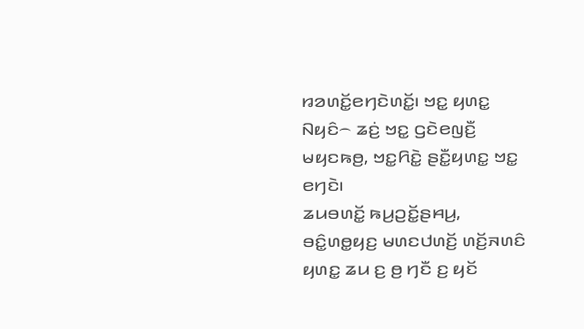ꤙꤤꤛꤢꤩ꤭ꤕꤚꤢꤧꤛꤢꤩ꤭꤯ ꤠꤢ꤭ ꤟꤛꤢ꤭ ꤡꤟꤢꤨ꤮ ꤘꤢꤦ꤬ ꤠꤢ꤭ ꤞꤢꤧꤕꤜꤢꤪ꤬ ꤗꤟꤢꤒꤥ꤬, ꤠꤢ꤭ꤖꤢꤧ꤭ ꤔꤢꤪ꤭ꤟꤛꤢ꤭ ꤠꤢ꤭ ꤕꤚꤢꤧ꤯
ꤘꤣꤋꤛꤢꤩ꤭ ꤒꤣ꤬ꤑꤢꤩ꤭ꤔꤌꤣ꤬, ꤋꤢꤨ꤭ꤛꤥ꤭ꤟꤢ꤬ ꤗꤛꤢꤓꤛꤢꤩ꤬ ꤛꤢꤩ꤬ꤏꤛꤢꤨ ꤟꤛꤢ꤭ ꤘꤣ ꤢ꤬ ꤥ꤬ ꤚꤢꤪ ꤢ꤬ ꤟꤢꤩ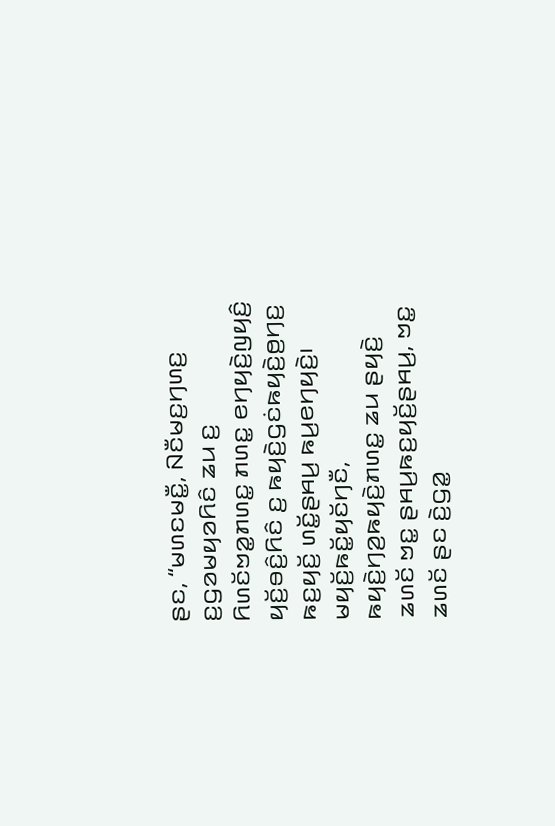ꤔꤢ, “ꤗꤛꤢꤗꤢꤪ꤭, ꤡꤢꤪꤗꤢ꤬ꤚꤛꤢ꤬ ꤢ꤬ꤞꤤꤗꤟꤤꤖꤢꤨ ꤘꤣ ꤢ꤬ ꤖꤛꤢꤩꤠꤤ꤭ꤊꤛꤢ꤭ ꤊꤛꤢ꤭ ꤕꤚꤟꤢꤧ꤬ꤜꤟꤢꤨ꤬ ꤟꤢꤩ꤬ꤋꤢꤨ꤬ꤖꤢꤨ ꤢ꤬ ꤒꤟꤢꤧ꤬ꤞꤢꤦꤒꤟꤢꤧ꤬ꤥ꤬ꤚꤢ꤬ ꤒꤢ꤬ꤟꤢꤩ꤬ ꤛꤢꤩ꤭ꤔꤌꤣ꤬ ꤒꤣ꤬ꤕꤚꤟꤢꤧ꤬꤯
ꤗꤟꤢꤩ꤬ꤒꤢꤩ꤭ꤟꤢꤩꤚꤢꤪ, ꤒꤟꤢꤧ꤬ꤚꤤ꤬ꤒꤟꤢꤧ꤬ꤊꤛꤢ꤭ ꤘꤣ ꤔꤟꤢꤧ꤬ ꤘꤛꤢꤩ ꤠꤢ꤭ ꤔꤌꤣ꤬ꤒꤢ꤬ꤟꤢꤩ꤬ꤔꤌꤣ꤬, ꤠꤢ꤭ ꤘꤛꤢꤩ ꤔꤢ ꤢꤧ꤬ꤞꤤ꤭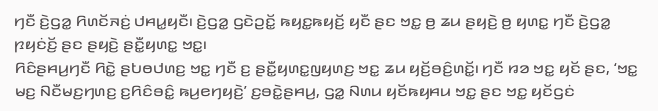ꤚꤢꤪ ꤢꤧ꤬ꤞꤤ꤭ ꤖꤛꤢꤩꤏꤢꤦ꤬ ꤓꤌꤣ꤭ꤟꤢꤪ꤯ ꤢꤧ꤬ꤞꤤ꤭ ꤞꤢꤧꤑꤢꤩ꤭ ꤒꤟꤢ꤭ꤒꤟꤢꤩ꤬ ꤟꤢꤪ ꤔꤢ ꤠꤢ꤭ ꤥ꤬ ꤘꤣ ꤔꤟꤢꤧ꤬ ꤥ꤬ ꤟꤛꤢ꤭ ꤚꤢꤪ ꤢꤧ꤬ꤞꤤ꤭ ꤐꤟꤢꤦꤢꤩ꤬ ꤔꤢ ꤔꤟꤢꤧ꤬ ꤔꤢꤪ꤭ꤟꤛꤢ꤭ ꤠꤢ꤭꤯
ꤖꤢꤨꤔꤌꤣ꤬ꤚꤢꤪ ꤖꤢꤧ꤭ ꤔꤝꤥꤓꤛꤢ꤬ ꤠꤢ꤭ ꤚꤢꤪ ꤢ꤬ ꤔꤢꤪ꤭ꤟꤛꤢ꤭ꤜꤟꤛꤢ꤬ ꤠꤢ꤭ ꤘꤣ ꤟꤢꤩ꤬ꤋꤢꤨ꤬ꤛꤢꤩ꤭꤯ ꤚꤢꤪ ꤙꤤ ꤠꤢ꤭ ꤟꤢꤩ ꤔꤢ, ‘ꤠꤢ꤭ ꤗꤢ꤬ ꤡꤢꤪꤗꤢ꤬ꤚꤛꤢ꤬ ꤢ꤬ꤖꤢꤨꤋꤢꤨ꤭ ꤒꤣ꤬ꤕꤚꤟꤢꤧ꤬’ ꤢ꤬ꤋꤢꤧ꤭ꤔꤌꤣ꤬, ꤞꤤ꤭ ꤡꤛꤣ ꤟꤢꤩꤒꤟꤌꤣ ꤠꤢ꤭ ꤔꤢ ꤠꤢ꤭ ꤟꤢꤩꤞꤢꤦ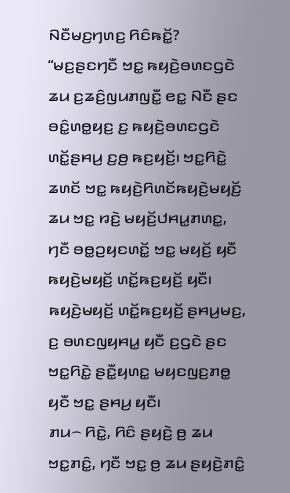ꤡꤢꤪꤗꤢ꤬ꤚꤛꤢ꤬ ꤖꤢꤨꤒꤢꤩ꤭?
“ꤗꤢ꤬ꤔꤢꤚꤢꤪ ꤠꤢ꤭ ꤒꤟꤢꤧ꤬ꤋꤛꤢꤞꤢꤧ ꤘꤣ ꤢ꤬ꤘꤢꤨ꤬ꤜꤣꤊꤜꤢꤪ꤭ ꤕꤢ꤭ ꤡꤢꤪ ꤔꤢ ꤋꤢꤨ꤭ꤛꤥ꤭ꤟꤢ꤬ ꤢ꤬ ꤒꤟꤢꤧ꤬ꤋꤛꤢꤞꤢꤧ ꤛꤢꤩ꤭ꤔꤌꤣ꤬ ꤢ꤬ꤥ꤬ ꤒꤢ꤬ꤟꤢꤩ꤬꤯ ꤠꤢ꤭ꤖꤢꤧ꤭ ꤘꤛꤢꤩ ꤠꤢ꤭ ꤒꤟꤢꤧ꤬ꤖꤛꤢꤩꤒꤟꤢꤧ꤬ꤗꤟꤢꤩ꤬ ꤘꤣ ꤠꤢ꤭ ꤙꤢꤧ꤬ ꤗꤟꤢꤩ꤬ꤓꤌꤣ꤭ꤊꤛꤢ꤭, ꤚꤢꤪ ꤋꤥ꤭ꤑꤟꤢꤛꤢꤩ꤭ ꤠꤢ꤭ ꤗꤟꤢꤩ꤬ ꤟꤢꤪ ꤒꤟꤢꤧ꤬ꤗꤟꤢꤩ꤬ ꤛꤢꤩ꤭ꤒꤢ꤬ꤟꤢꤩ꤬ ꤟꤢꤪ꤯ ꤒꤟꤢꤧ꤬ꤗꤟꤢꤩ꤬ ꤛꤢꤩ꤭ꤒꤢ꤬ꤟꤢꤩ꤬ ꤔꤌꤣ꤬ꤗꤢ꤬, ꤢ꤬ ꤋꤛꤢꤜꤟꤌꤣ꤭ ꤟꤢꤪ ꤢ꤬ꤞꤢꤧ ꤔꤢ ꤠꤢ꤭ꤖꤢꤧ꤭ ꤔꤢꤪ꤭ꤟꤛꤢ꤭ ꤗꤟꤢꤜꤢ꤬ꤊꤥ꤭ ꤟꤢꤪ ꤠꤢ꤭ ꤔꤌꤣ꤬ ꤟꤢꤪ꤯
ꤊꤣ꤮ ꤖꤢꤧ꤭, ꤖꤢꤨ ꤔꤟꤢꤧ꤬ ꤥ꤬ ꤘꤣ ꤠꤢ꤭ꤊꤢꤨ꤭, ꤚꤢꤪ ꤠꤢ꤭ ꤥ꤬ ꤘꤣ ꤔꤟꤢꤧ꤬ꤊꤢꤨ꤭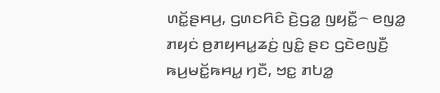ꤛꤢꤩ꤭ꤔꤌꤣ꤬, ꤞꤛꤢꤖꤢꤨ ꤢꤧ꤬ꤞꤤ꤭ ꤜꤟꤢꤪ꤭꤮ ꤕꤜꤤ꤭ ꤊꤟꤢꤦ ꤥ꤬ꤊꤟꤌꤣ꤭ꤘꤢꤦ꤬ ꤜꤢꤨ꤭ ꤔꤢ ꤞꤢꤧꤕꤜꤢꤪ꤬ ꤒꤣ꤬ꤗꤢꤩ꤭ꤒꤌꤣ꤭ ꤚꤢꤪ, ꤠꤢ꤭ ꤊꤝꤤ꤭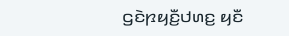ꤞꤢꤧꤐꤟꤢꤪ꤬ꤓꤛꤢ꤬ ꤟꤢꤪ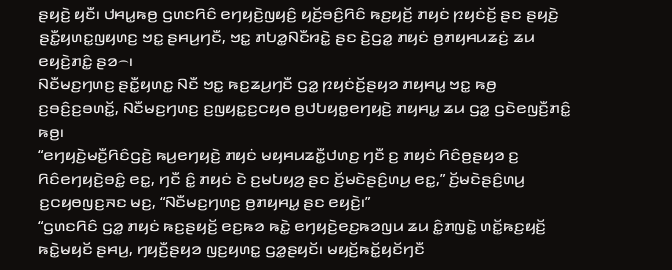ꤔꤟꤢꤧ꤬ ꤟꤢꤪ꤯ ꤓꤌꤣ꤭ꤒꤥ꤬ ꤞꤛꤢꤖꤢꤨ ꤕꤚꤟꤢꤧ꤬ꤜꤟꤢꤨ꤬ ꤟꤢꤩ꤬ꤋꤢꤨ꤬ꤖꤢꤨ ꤒꤢ꤬ꤟꤢꤩ꤬ ꤊꤟꤢꤦ ꤐꤟꤢꤦꤢꤩ꤬ ꤔꤢ ꤔꤟꤢꤧ꤬ ꤔꤢꤪ꤭ꤟꤛꤢ꤭ꤜꤟꤛꤢ꤬ ꤠꤢ꤭ ꤔꤌꤣ꤬ꤚꤢꤪ, ꤠꤢ꤭ ꤊꤝꤤ꤭ꤡꤢꤪꤙꤢꤧ꤭ ꤔꤢ ꤢꤧ꤬ꤞꤤ꤭ ꤊꤟꤢꤦ ꤥ꤬ꤊꤟꤌꤣꤘꤢꤦ꤬ ꤘꤣ ꤕꤟꤢꤧ꤬ꤊꤢꤨ꤭ ꤔꤤ꤮꤯
ꤡꤢꤪꤗꤢ꤬ꤚꤛꤢ꤬ ꤔꤢꤪ꤭ꤟꤛꤢ꤭ ꤡꤢꤪ ꤠꤢ꤭ ꤒꤢ꤬ꤘꤣ꤬ꤚꤢꤪ ꤞꤤ꤭ ꤐꤟꤢꤦꤢꤩ꤬ꤔꤟꤤ ꤊꤟꤌꤣ꤭ ꤠꤢ꤭ ꤒꤥ꤬ ꤢ꤬ꤋꤢꤨ꤬ꤢ꤬ꤋꤛꤢꤩ꤭, ꤡꤢꤪꤗꤢ꤬ꤚꤛꤢ꤬ ꤢ꤬ꤜꤟꤢ꤭ꤢ꤬ꤍꤟꤥ ꤥ꤬ꤓꤝꤟꤥ꤭ꤕꤚꤟꤢꤧ꤬ ꤊꤟꤌꤣ꤭ ꤘꤣ ꤞꤤ꤭ ꤞꤢꤧꤕꤜꤢꤪ꤬ꤊꤢꤨ꤭ ꤒꤥ꤬꤯
“ꤕꤚꤟꤢꤧ꤬ꤗꤢꤪ꤬ꤖꤢꤨꤞꤢꤧ꤬ ꤒꤣ꤬ꤕꤚꤟꤢꤧ꤬ ꤊꤟꤢꤦ ꤗꤟꤌꤣꤘꤢꤪ꤭ꤓꤛꤢ꤬ ꤚꤢꤪ ꤢ꤬ ꤊꤟꤢꤦ ꤖꤢꤨꤥ꤬ꤔꤟꤤ ꤢ꤬ ꤖꤢꤨꤕꤚꤟꤢꤧ꤬ꤋꤢꤨ꤭ ꤕꤢ꤭, ꤚꤢꤪ ꤢꤨ꤭ ꤊꤟꤢꤦ ꤢꤧ ꤢ꤬ꤗꤝꤟꤤ꤬ ꤔꤢ ꤢꤩ꤬ꤗꤢꤧꤔꤢꤨ꤬ꤛꤣ꤬ ꤕꤢ꤭,” ꤢꤩ꤬ꤗꤢꤧꤔꤢꤨ꤬ꤛꤣ꤬ ꤢ꤬ꤍꤟꤥꤜꤢ꤬ꤏꤢ ꤗꤢ꤬, “ꤡꤢꤪꤗꤢ꤬ꤚꤛꤢ꤬ ꤥ꤬ꤊꤟꤌꤣ꤭ ꤔꤢ ꤕꤟꤢꤧ꤬꤯”
“ꤞꤛꤢꤖꤢꤨ ꤞꤤ꤭ ꤊꤟꤢꤦ ꤒꤢ꤬ꤔꤟꤢꤩ꤬ ꤕꤢ꤬ꤒꤤ ꤒꤢꤧ꤭ ꤕꤚꤟꤢꤧ꤬ꤕꤢ꤬ꤒꤤꤜꤣ ꤘꤣ ꤢꤨ꤭ꤊꤜꤢꤧ꤭ ꤛꤢꤩ꤭ꤒꤢ꤬ꤟꤢꤩ꤬ ꤒꤢꤧ꤭ꤗꤟꤢꤩ ꤔꤌꤣ꤬, ꤚꤟꤢꤪ꤬ꤔꤟꤤ ꤜꤢ꤬ꤟꤛꤢ꤭ ꤞꤤ꤭ꤔꤟꤢꤩ꤯ ꤗꤟꤢꤩ꤬ꤒꤢꤩ꤭ꤟꤢꤩꤚꤢꤪ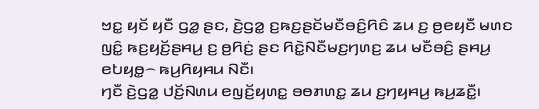ꤠꤢ꤭ ꤟꤢꤩ ꤟꤢꤪ ꤞꤤ꤭ ꤔꤢ, ꤢꤧ꤬ꤞꤤ꤭ ꤢ꤬ꤒꤢ꤬ꤔꤢꤩꤗꤢꤪꤋꤢꤨ꤬ꤖꤢꤨ ꤘꤣ ꤢ꤬ ꤥ꤬ꤕꤟꤢꤪ ꤗꤛꤢ ꤜꤢꤨ꤭ ꤒꤢ꤬ꤟꤢꤩ꤬ꤔꤌꤣ꤬ ꤢ꤬ ꤥ꤬ꤖꤢꤦ꤬ ꤔꤢ ꤖꤢꤧ꤭ꤡꤢꤪꤗꤢ꤬ꤚꤛꤢ꤬ ꤘꤣ ꤗꤢꤪꤋꤢꤨ꤬ ꤔꤌꤣ꤬ ꤕꤝꤟꤥ꤭꤮ ꤒꤣ꤬ꤖꤟꤌꤣ ꤡꤢꤪ꤯
ꤚꤢꤪ ꤢꤧ꤬ꤞꤤ꤭ ꤓꤢꤩ꤬ꤡꤛꤣ ꤕꤜꤢꤩ꤬ꤟꤛꤢ꤭ ꤋꤥꤊꤛꤢ꤭ ꤘꤣ ꤢ꤬ꤚꤟꤌꤣ꤬ ꤒꤣ꤬ꤘꤢꤪ꤭꤯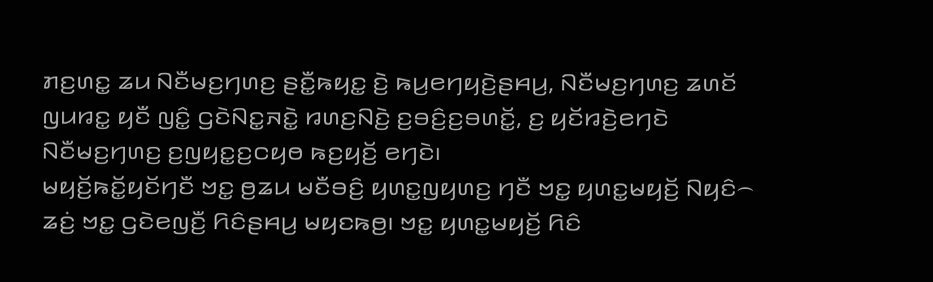ꤊꤢ꤬ꤛꤢ꤭ ꤘꤣ ꤡꤢꤪꤗꤢ꤬ꤚꤛꤢ꤬ ꤔꤢꤪ꤭ꤒꤟꤢ꤭ ꤢꤧ꤬ ꤒꤣ꤬ꤕꤚꤟꤢꤧ꤬ꤔꤌꤣ꤬, ꤡꤢꤪꤗꤢ꤬ꤚꤛꤢ꤬ ꤘꤛꤢꤩ ꤜꤣꤙꤢ꤭ ꤟꤢꤪ ꤜꤢꤨ꤭ ꤞꤢꤧꤡꤢ꤭ꤏꤢꤧ꤭ ꤙꤛꤢ꤬ꤡꤢꤧ꤬ ꤢ꤬ꤋꤢꤨ꤬ꤢ꤬ꤋꤛꤢꤩ꤭, ꤢ꤬ ꤟꤢꤩꤙꤢꤧ꤬ꤕꤚꤢꤧ ꤡꤢꤪꤗꤢ꤬ꤚꤛꤢ꤬ ꤢ꤬ꤜꤟꤢ꤭ꤢ꤬ꤍꤟꤥ ꤒꤢ꤬ꤟꤢꤩ꤬ ꤕꤚꤢꤧ꤯
ꤗꤟꤢꤩ꤬ꤒꤢꤩ꤭ꤟꤢꤩꤚꤢꤪ ꤠꤢ꤭ ꤥ꤬ꤘꤣ ꤗꤢꤪꤋꤢꤨ꤬ ꤟꤛꤢ꤭ꤜꤟꤛꤢ꤬ ꤚꤢꤪ ꤠꤢ꤭ ꤟꤛꤢ꤭ꤗꤟꤢꤩ꤬ ꤡꤟꤢꤨ꤮ ꤘꤢꤦ꤬ ꤠꤢ꤭ ꤞꤢꤧꤕꤜꤢꤪ꤬ ꤖꤢꤨꤔꤌꤣ꤬ ꤗꤟꤢꤒꤥ꤬꤯ ꤠꤢ꤭ ꤟꤛꤢ꤭ꤗꤟꤢꤩ꤬ ꤖꤢꤨ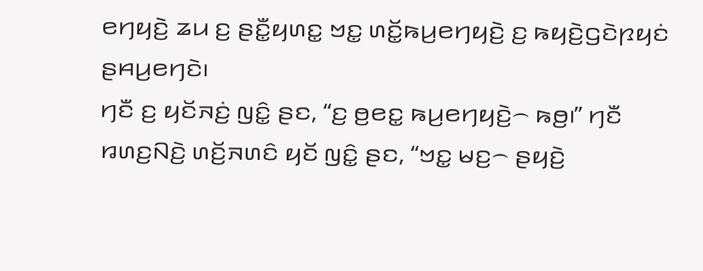ꤕꤚꤟꤢꤧ꤬ ꤘꤣ ꤢ꤬ ꤔꤢꤪ꤭ꤟꤛꤢ꤭ ꤠꤢ꤭ ꤛꤢꤩ꤭ꤒꤣ꤬ꤕꤚꤟꤢꤧ꤬ ꤢ꤬ ꤒꤟꤢꤧ꤬ꤞꤢꤧꤐꤟꤢꤦ ꤔꤌꤣ꤬ꤕꤚꤢꤧ꤯
ꤚꤢꤪ ꤢ꤬ ꤟꤢꤩꤏꤢꤦ꤬ ꤜꤢꤨ꤭ ꤔꤢ, “ꤢ꤬ ꤥ꤬ꤕꤢ꤭ ꤒꤣ꤬ꤕꤚꤟꤢꤧ꤬꤮ ꤒꤥ꤬꤯” ꤚꤢꤪ ꤙꤛꤢ꤬ꤡꤢꤧ꤬ ꤛꤢꤩ꤬ꤏꤛꤢꤨ ꤟꤢꤩ ꤜꤢꤨ꤭ ꤔꤢ, “ꤠꤢ꤭ ꤗꤢ꤬꤮ ꤔꤟꤢꤧ꤬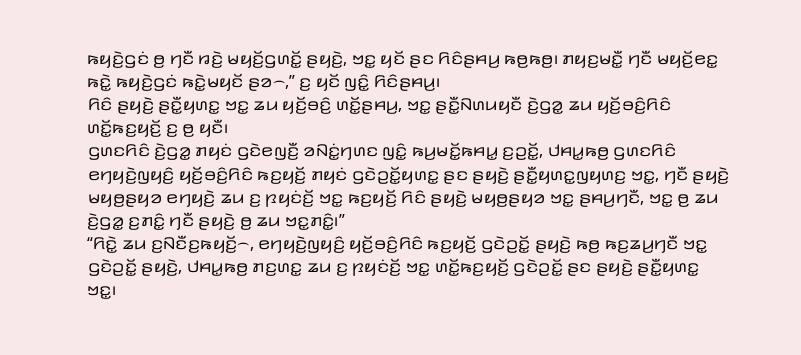ꤒꤟꤢꤧ꤬ꤞꤢꤦ ꤥ꤬ ꤚꤢꤪ ꤙꤢꤧ꤬ ꤗꤟꤢꤩ꤬ꤞꤛꤢꤩ꤭ ꤔꤟꤢꤧ꤬, ꤠꤢ꤭ ꤟꤢꤩ ꤔꤢ ꤖꤢꤨꤔꤌꤣ꤬ ꤒꤥ꤬ꤒꤥ꤬꤯ ꤊꤟꤢ꤬ꤗꤢꤪ꤭ ꤚꤢꤪ ꤗꤟꤢꤩ꤬ꤕꤢ꤭ ꤒꤢꤧ꤭ ꤒꤟꤢꤧ꤬ꤞꤢꤦ ꤒꤢꤧ꤭ꤗꤟꤢꤩ ꤔꤤ꤮,” ꤢ꤬ ꤟꤢꤩ ꤜꤢꤨ꤭ ꤖꤢꤨꤔꤌꤣ꤬꤯
ꤖꤢꤨ ꤔꤟꤢꤧ꤬ ꤔꤢꤪ꤭ꤟꤛꤢ꤭ ꤠꤢ꤭ ꤘꤣ ꤟꤢꤩ꤬ꤋꤢꤨ꤬ ꤛꤢꤩ꤭ꤔꤌꤣ꤬, ꤠꤢ꤭ ꤔꤢꤪ꤭ꤡꤛꤣꤟꤢꤪ ꤢꤧ꤬ꤞꤤ꤭ ꤘꤣ ꤟꤢꤩ꤬ꤋꤢꤨ꤬ꤖꤢꤨ ꤛꤢꤩ꤭ꤒꤢ꤬ꤟꤢꤩ꤬ ꤢ꤬ ꤥ꤬ ꤟꤢꤪ꤯
ꤞꤛꤢꤖꤢꤨ ꤢꤧ꤬ꤞꤤ꤭ ꤊꤟꤢꤦ ꤞꤢꤧꤕꤜꤢꤪ꤬ ꤤꤡꤢꤦ꤭ꤚꤛꤢ ꤜꤢꤨ꤭ ꤒꤣ꤬ꤗꤢꤩ꤭ꤒꤌꤣ꤭ ꤢ꤬ꤑꤢꤩ꤭, ꤓꤌꤣ꤭ꤒꤥ꤬ ꤞꤛꤢꤖꤢꤨ ꤕꤚꤟꤢꤧ꤬ꤜꤟꤢꤨ꤬ ꤟꤢꤩ꤬ꤋꤢꤨ꤬ꤖꤢꤨ ꤒꤢ꤬ꤟꤢꤩ꤬ ꤊꤟꤢꤦ ꤞꤢꤧꤑꤢꤩ꤭ꤟꤛꤢ꤭ ꤔꤢ ꤔꤟꤢꤧ꤬ ꤔꤢꤪ꤭ꤟꤛꤢ꤭ꤜꤟꤛꤢ꤬ ꤠꤢ꤭, ꤚꤢꤪ ꤔꤟꤢꤧ꤬ ꤗꤟꤥ꤬ꤔꤟꤤ ꤕꤚꤟꤢꤧ꤬ ꤘꤣ ꤢ꤬ ꤐꤟꤢꤦꤢꤩ꤬ ꤠꤢ꤭ ꤒꤢ꤬ꤟꤢꤩ꤬ ꤖꤢꤨ ꤔꤟꤢꤧ꤬ ꤗꤟꤥ꤬ꤔꤟꤤ ꤠꤢ꤭ ꤔꤌꤣ꤬ꤚꤢꤪ, ꤠꤢ꤭ ꤥ꤬ ꤘꤣ ꤢꤧ꤬ꤞꤤ꤭ ꤢ꤬ꤊꤢꤨ꤭ ꤚꤢꤪ ꤔꤟꤢꤧ꤬ ꤥ꤬ ꤘꤣ ꤠꤢ꤭ꤊꤢꤨ꤭꤯”
“ꤖꤢꤧ꤭ ꤘꤣ ꤢ꤬ꤡꤢꤪꤢ꤬ꤒꤟꤢꤩ꤬꤮, ꤕꤚꤟꤢꤧ꤬ꤜꤟꤢꤨ꤬ ꤟꤢꤩ꤬ꤋꤢꤨ꤬ꤖꤢꤨ ꤒꤢ꤬ꤟꤢꤩ꤬ ꤞꤢꤧꤑꤢꤩ꤭ ꤔꤟꤢꤧ꤬ ꤒꤥ꤬ ꤒꤢ꤬ꤘꤣ꤬ꤚꤢꤪ ꤠꤢ꤭ ꤞꤢꤧꤑꤢꤩ꤭ ꤔꤟꤢꤧ꤬, ꤓꤌꤣ꤭ꤒꤥ꤬ ꤊꤢ꤬ꤛꤢ꤭ ꤘꤣ ꤢ꤬ ꤐꤟꤢꤦꤢꤩ꤬ ꤠꤢ꤭ ꤛꤢꤩ꤭ꤒꤢ꤬ꤟꤢꤩ꤬ ꤞꤢꤧꤑꤢꤩ꤭ ꤔꤢ ꤔꤟꤢꤧ꤬ ꤔꤢꤪ꤭ꤟꤛꤢ꤭ ꤠꤢ꤭꤯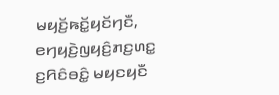ꤗꤟꤢꤩ꤬ꤒꤢꤩ꤭ꤟꤢꤩꤚꤢꤪ, ꤕꤚꤟꤢꤧ꤬ꤜꤟꤢꤨ꤬ꤊꤢ꤬ꤛꤢ꤭ ꤢ꤬ꤖꤢꤨꤋꤢꤨ꤭ ꤗꤟꤢꤟꤢꤪ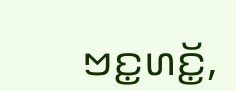ꤠꤢ꤭ꤛꤢꤩ꤭,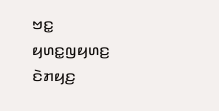ꤠꤢ꤭ ꤟꤛꤢ꤭ꤜꤟꤛꤢ꤬ ꤢꤧꤊꤟꤢ꤬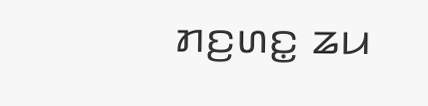ꤊꤢ꤬ꤛꤢ꤭ ꤘꤣ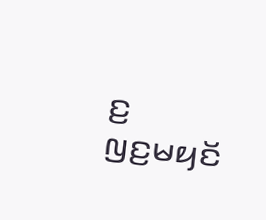ꤢ꤬ ꤜꤢ꤬ꤗꤟꤢꤩ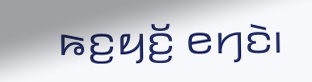ꤒꤢ꤬ꤟꤢꤩ꤬ ꤕꤚꤢꤧ꤯